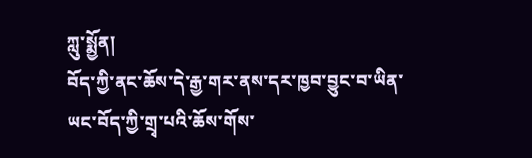ཀླུ་སྨྱོན།
བོད་ཀྱི་ནང་ཆོས་དེ་རྒྱ་གར་ནས་དར་ཁྱབ་བྱུང་བ་ཡིན་ཡང་བོད་ཀྱི་གྲྭ་པའི་ཆོས་གོས་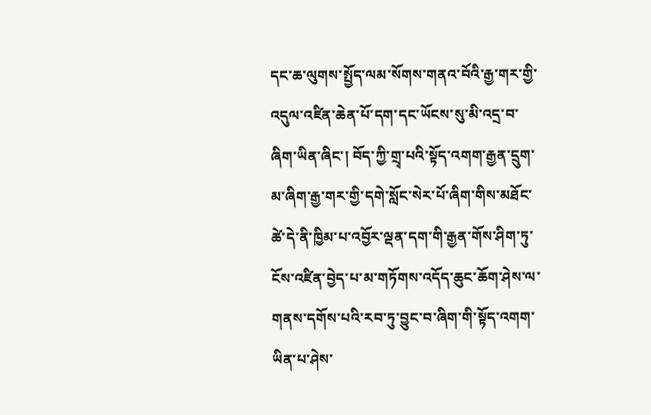དང་ཆ་ལུགས་སྤྱོད་ལམ་སོགས་གནའ་བོའི་རྒྱ་གར་གྱི་འདུལ་འཛིན་ཆེན་པོ་དག་དང་ཡོངས་སུ་མི་འདྲ་བ་ཞིག་ཡིན་ཞིང་། བོད་ཀྱི་གྲྭ་པའི་སྟོད་འགག་རྒྱན་དྲུག་མ་ཞིག་རྒྱ་གར་གྱི་དགེ་སློང་སེར་པོ་ཞིག་གིས་མཐོང་ཚེ་དེ་ནི་ཁྱིམ་པ་འབྱོར་ལྡན་དག་གི་རྒྱན་གོས་ཤིག་ཏུ་ངོས་འཛིན་བྱེད་པ་མ་གཏོགས་འདོད་ཆུང་ཆོག་ཤེས་ལ་གནས་དགོས་པའི་རབ་ཏུ་བྱུང་བ་ཞིག་གི་སྟོད་འགག་ཡིན་པ་ཤེས་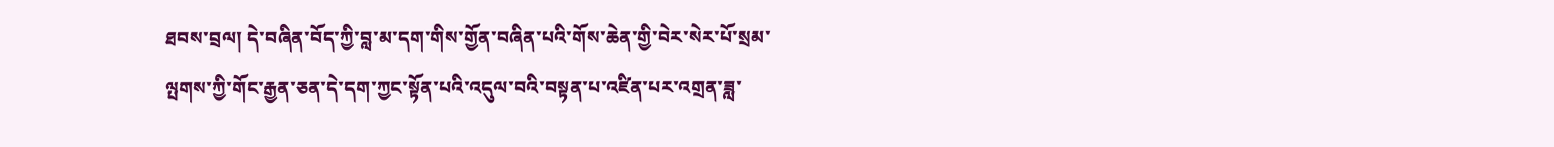ཐབས་བྲལ། དེ་བཞིན་བོད་ཀྱི་བླ་མ་དག་གིས་གྱོན་བཞིན་པའི་གོས་ཆེན་གྱི་བེར་སེར་པོ་སྲམ་ལྤགས་ཀྱི་གོང་རྒྱན་ཅན་དེ་དག་ཀྱང་སྟོན་པའི་འདུལ་བའི་བསྟན་པ་འཛིན་པར་འགྲན་ཟླ་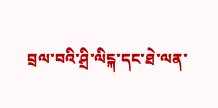བྲལ་བའི་ཤྲི་ལིངྐ་དང་ཐེ་ལན་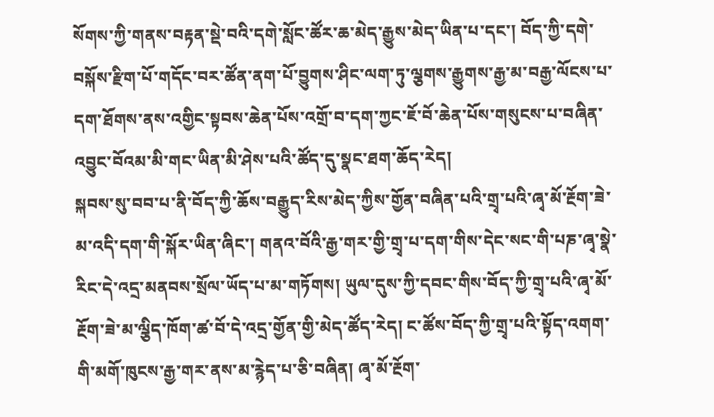སོགས་ཀྱི་གནས་བརྟན་སྡེ་བའི་དགེ་སློང་ཚོར་ཆ་མེད་རྒྱུས་མེད་ཡིན་པ་དང་། བོད་ཀྱི་དགེ་བསྐོས་རྫིག་པོ་གདོང་བར་ཚོན་ནག་པོ་བྱུགས་ཤིང་ལག་ཏུ་ལྕགས་རྒྱུགས་རྒྱ་མ་བརྒྱ་ལོངས་པ་དག་ཐོགས་ནས་འགྱིང་སྟབས་ཆེན་པོས་འགྲོ་བ་དག་ཀྱང་ཇོ་བོ་ཆེན་པོས་གསུངས་པ་བཞིན་འབྱུང་བོའམ་མི་གང་ཡིན་མི་ཤེས་པའི་ཚོད་དུ་སྣང་ཐག་ཆོད་རེད།
སྐབས་སུ་བབ་པ་ནི་བོད་ཀྱི་ཆོས་བརྒྱུད་རིས་མེད་ཀྱིས་གྱོན་བཞིན་པའི་གྲྭ་པའི་ཞྭ་མོ་རྔོག་ཟེ་མ་འདི་དག་གི་སྐོར་ཡིན་ཞིང་། གནའ་བོའི་རྒྱ་གར་གྱི་གྲྭ་པ་དག་གིས་དེང་སང་གི་པཎ་ཞྭ་སྣེ་རིང་དེ་འདྲ་མནབས་སྲོལ་ཡོད་པ་མ་གཏོགས། ཡུལ་དུས་ཀྱི་དབང་གིས་བོད་ཀྱི་གྲྭ་པའི་ཞྭ་མོ་རྔོག་ཟེ་མ་ལྕིད་ཁོག་ཚ་བོ་དེ་འདྲ་གྱོན་གྱི་མེད་ཚོད་རེད། ང་ཚོས་བོད་ཀྱི་གྲྭ་པའི་སྟོད་འགག་གི་མགོ་ཁུངས་རྒྱ་གར་ནས་མ་རྙེད་པ་ཅི་བཞིན། ཞྭ་མོ་རྔོག་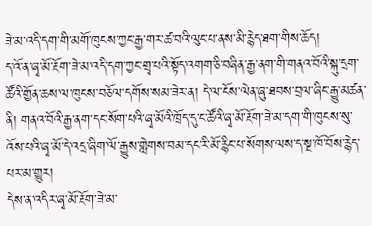ཟེ་མ་འདི་དག་གི་མགོ་ཁུངས་ཀྱང་རྒྱ་གར་ཚ་བའི་ལུང་པ་ནས་མི་རྙེད་ཐག་གིས་ཆོད།
ད་འོ་ན་ཞྭ་མོ་རྔོག་ཟེ་མ་འདི་དག་ཀྱང་གྲྭ་པའི་སྟོད་འགག་ཅི་བཞིན་རྒྱ་ནག་གི་གནའ་བོའི་སྐུ་དྲག་ཚོའི་གྱོན་ཆས་ལ་ཁུངས་བཅོལ་དགོས་སམ་ཟེར་ན། དེ་ལ་ངོས་ལེན་ཞུ་ཐབས་བྲལ་ཞིང་རྒྱུ་མཚན་ནི། གནའ་བོའི་རྒྱ་ནག་དང་སོག་པའི་ཞྭ་མོའི་ཁྲོད་དུ་ང་ཚོའི་ཞྭ་མོ་རྔོག་ཟེ་མ་དག་གི་ཁུངས་སུ་འོས་པའི་ཞྭ་མོ་དེ་འདྲ་ཞིག་ལོ་རྒྱུས་གླེགས་བམ་དང་རི་མོ་རྙིང་པ་སོགས་ལས་ད་སྔ་ཁོ་བོས་རྙེད་པར་མ་གྱུར།
དེས་ན་འདིར་ཞྭ་མོ་རྔོག་ཟེ་མ་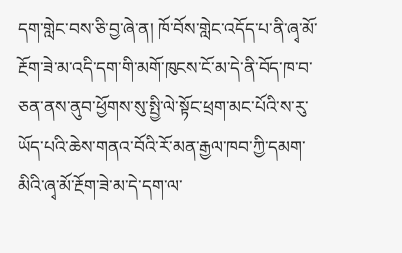དག་གླེང་བས་ཅི་བྱ་ཞེ་ན། ཁོ་བོས་གླེང་འདོད་པ་ནི་ཞྭ་མོ་རྔོག་ཟེ་མ་འདི་དག་གི་མགོ་ཁུངས་ངོ་མ་དེ་ནི་བོད་ཁ་བ་ཅན་ནས་ནུབ་ཕྱོགས་སུ་སྤྱི་ལེ་སྟོང་ཕྲག་མང་པོའི་ས་རུ་ཡོད་པའི་ཆེས་གནའ་བོའི་རོ་མན་རྒྱལ་ཁབ་ཀྱི་དམག་མིའི་ཞྭ་མོ་རྔོག་ཟེ་མ་དེ་དག་ལ་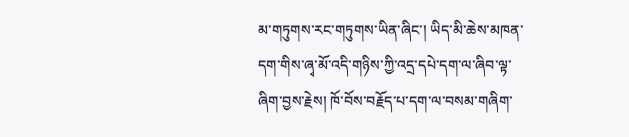མ་གཏུགས་རང་གཏུགས་ཡིན་ཞིང་། ཡིད་མི་ཆེས་མཁན་དག་གིས་ཞྭ་མོ་འདི་གཉིས་ཀྱི་འདྲ་དཔེ་དག་ལ་ཞིབ་ལྟ་ཞིག་བྱས་རྗེས། ཁོ་བོས་བརྗོད་པ་དག་ལ་བསམ་གཞིག་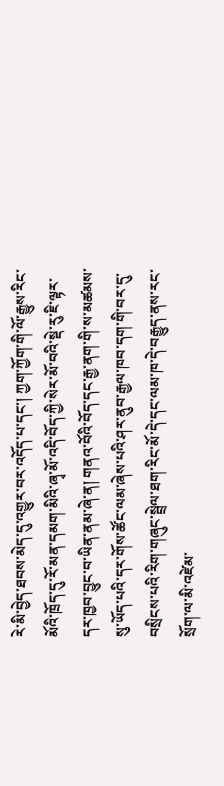རེ་མི་བྱེད་ཐབས་མེད་དུ་འགྱུར་བར་འདོད་པ་དང་། ཀྱག་ཀྱོག་གི་ལོ་རྒྱུས་རིང་མོའི་ཁྲོད་དུ་རོ་མན་དམག་མིའི་ཞྭ་མོ་འདི་བོད་ཀྱི་སེར་མོ་བའི་སྡེ་རུ་ཇི་ལྟར་དར་ཁྱབ་བྱུང་བ་ཡིན་ནམ་ཞེ་ན། གནའ་བོའི་བོད་དང་རྒྱ་ནག་གི་ས་མཚམས་སུ་ཡོད་པའི་དར་གོས་ཚོང་ལམ་ཞེས་པའི་ཤར་ནུབ་རྒྱལ་ཁབ་དག་གི་བར་དུ་བསྲིངས་པའི་རིག་གཞུང་སྦྲེལ་ཐག་རིང་མོ་དེ་དང་ལམ་ཁ་དེ་བརྒྱུད་ནས་རང་སྲོག་ལ་མི་འཛེམ་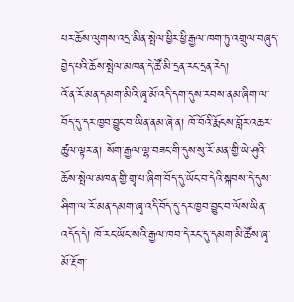པར་ཆོས་ལུགས་འདྲ་མིན་སྤེལ་ཕྱིར་ཕྱི་རྒྱལ་ཁག་ཏུ་འགྲུལ་བཞུད་བྱེད་པའི་ཆོས་སྤེལ་མཁན་དེ་ཚོ་མི་དྲན་རང་དྲན་རེད།
འོ་ན་རོ་མན་དམག་མིའི་ཞྭ་མོ་འདི་དག་དུས་རབས་ནམ་ཞིག་ལ་བོད་དུ་དར་ཁྱབ་བྱུང་བ་ཡིན་ནམ་ཞེ་ན། ཁོ་བོའི་རྨོངས་བློར་འཆར་ཚུལ་ལྟར་ན། སོག་རྒྱལ་ལྷ་བཟང་གི་དུས་སུ་རོ་མན་གྱི་ཡེ་ཤུའི་ཆོས་སྤེལ་མཁན་གྱི་གྲྭ་པ་ཞིག་བོད་དུ་ཡོང་བ་དེའི་སྐབས་དེ་དུས་ཤིག་ལ་རོ་མན་དམག་ཞྭ་འདི་བོད་དུ་དར་ཁྱབ་བྱུང་བ་ལོས་ཡིན་འདོད་དེ། ཁོ་རང་ཡོང་སའི་རྒྱལ་ཁབ་དེ་རང་དུ་དམག་མི་ཚོས་ཞྭ་མོ་རྔོག་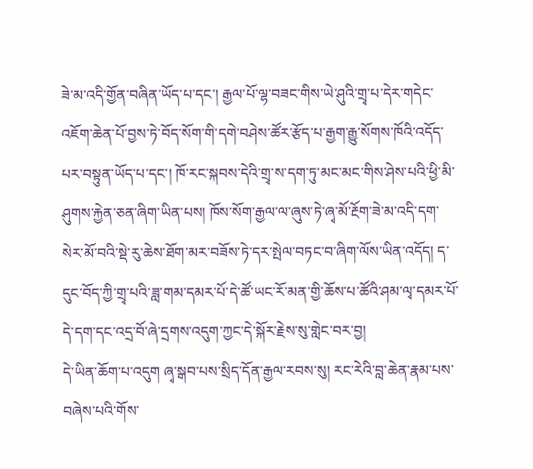ཟེ་མ་འདི་གྱོན་བཞིན་ཡོད་པ་དང་། རྒྱལ་པོ་ལྷ་བཟང་གིས་ཡེ་ཤུའི་གྲྭ་པ་དེར་གདེང་འཇོག་ཆེན་པོ་བྱས་ཏེ་བོད་སོག་གི་དགེ་བཤེས་ཚོར་རྩོད་པ་རྒྱག་རྒྱུ་སོགས་ཁོའི་འདོད་པར་བསྟུན་ཡོད་པ་དང་། ཁོ་རང་སྐབས་དེའི་གྲྭ་ས་དག་ཏུ་མང་མང་གིས་ཤེས་པའི་ཕྱི་མི་ཤུགས་རྐྱེན་ཅན་ཞིག་ཡིན་པས། ཁོས་སོག་རྒྱལ་ལ་ཞུས་ཏེ་ཞྭ་མོ་རྔོག་ཟེ་མ་འདི་དག་སེར་མོ་བའི་སྡེ་རུ་ཆེས་ཐོག་མར་བཟོས་ཏེ་དར་སྤེལ་བཏང་བ་ཞིག་ལོས་ཡིན་འདོད། ད་དུང་བོད་ཀྱི་གྲྭ་པའི་ཟླ་གམ་དམར་པོ་དེ་ཚོ་ཡང་རོ་མན་གྱི་ཆོས་པ་ཚོའི་ཤམ་ལྭ་དམར་པོ་དེ་དག་དང་འདྲ་བོ་ཞེ་དྲགས་འདུག་ཀྱང་དེ་སྐོར་རྗེས་སུ་གླེང་བར་བྱ།
དེ་ཡིན་ཆོག་པ་འདུག ཞྭ་སྒབ་པས་སྲིད་དོན་རྒྱལ་རབས་སུ། རང་རེའི་བླ་ཆེན་རྣམ་པས་བཞེས་པའི་གོས་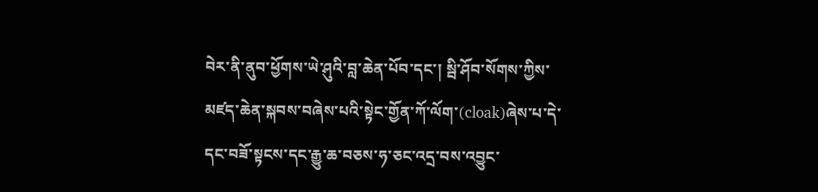བེར་ནི་ནུབ་ཕྱོགས་ཡེ་ཤུའི་བླ་ཆེན་པོབ་དང་། སྦི་ཤོབ་སོགས་ཀྱིས་མཛད་ཆེན་སྐབས་བཞེས་པའི་སྟེང་གྱོན་ཀོ་ལོག་(cloak)ཞེས་པ་དེ་དང་བཟོ་སྟངས་དང་རྒྱུ་ཆ་བཅས་ཧ་ཅང་འདྲ་བས་འབྱུང་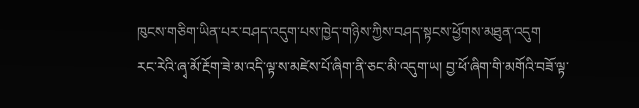ཁུངས་གཅིག་ཡིན་པར་བཤད་འདུག་པས་ཁྱེད་གཉིས་ཀྱིས་བཤད་སྟངས་ཕྱོགས་མཐུན་འདུག
རང་རེའི་ཞྭ་མོ་རྔོག་ཟེ་མ་འདི་ལྟ་ས་མཛེས་པོ་ཞིག་ནི་ཅང་མི་འདུག་ཡ། བྱ་ཕོ་ཞིག་གི་མགོའི་བཟོ་ལྟ་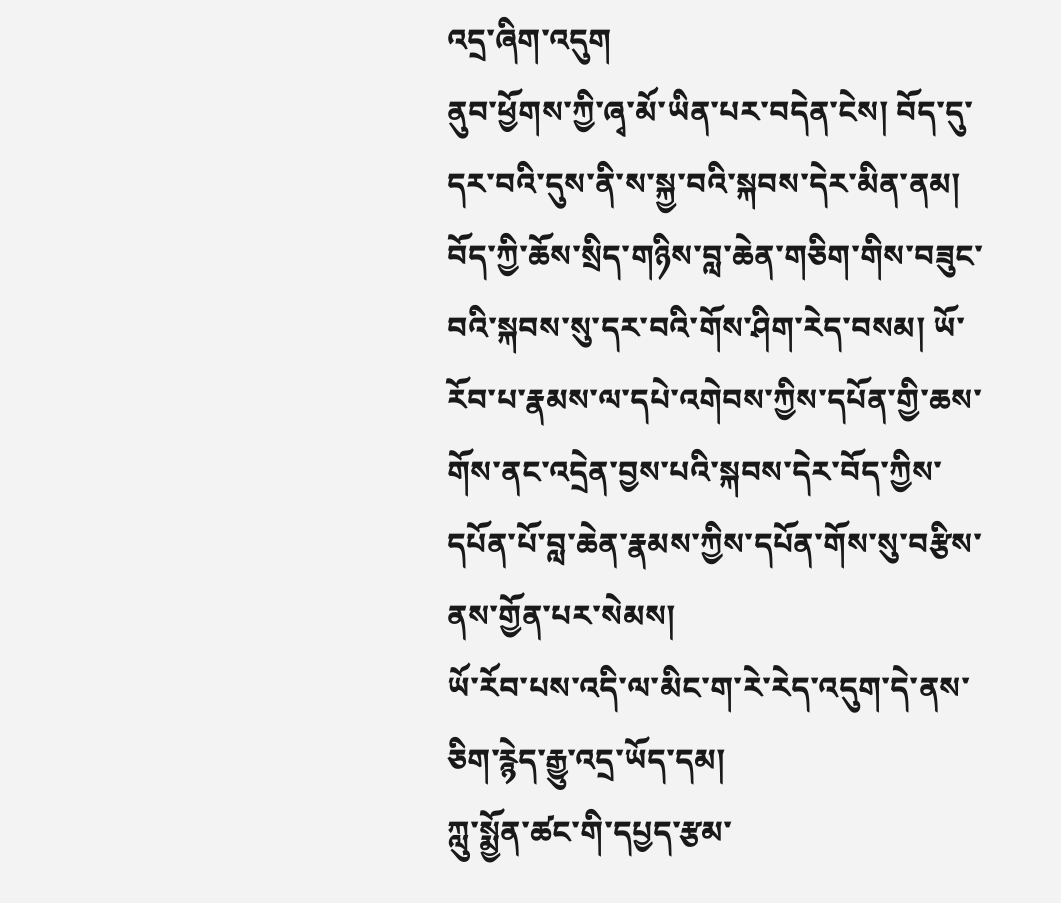འདྲ་ཞིག་འདུག
ནུབ་ཕྱོགས་ཀྱི་ཞྭ་མོ་ཡིན་པར་བདེན་ངེས། བོད་དུ་དར་བའི་དུས་ནི་ས་སྐྱ་བའི་སྐབས་དེར་མིན་ནམ། བོད་ཀྱི་ཆོས་སྲིད་གཉིས་བླ་ཆེན་གཅིག་གིས་བཟུང་བའི་སྐབས་སུ་དར་བའི་གོས་ཤིག་རེད་བསམ། ཡོ་རོབ་པ་རྣམས་ལ་དཔེ་འགེབས་ཀྱིས་དཔོན་གྱི་ཆས་གོས་ནང་འདྲེན་བྱས་པའི་སྐབས་དེར་བོད་ཀྱིས་དཔོན་པོ་བླ་ཆེན་རྣམས་ཀྱིས་དཔོན་གོས་སུ་བརྩིས་ནས་གྱོན་པར་སེམས།
ཡོ་རོབ་པས་འདི་ལ་མིང་ག་རེ་རེད་འདུག་དེ་ནས་ཅིག་རྙེད་རྒྱུ་འདྲ་ཡོད་དམ།
ཀླུ་སྨྱོན་ཚང་གི་དཔྱད་རྩམ་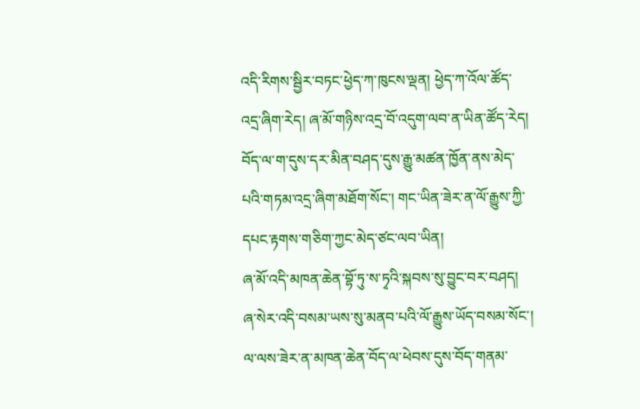འདི་རིགས་སྦྱིར་བཏང་ཕྱེད་ཀ་ཁུངས་ལྡན། ཕྱེད་ཀ་འོལ་ཚོད་འདྲ་ཞིག་རེད། ཞ་མོ་གཉིས་འདྲ་བོ་འདུག་ལབ་ན་ཡིན་ཚོད་རེད། བོད་ལ་ག་དུས་དར་མིན་བཤད་དུས་རྒྱུ་མཚན་ཁྱོན་ནས་མེད་པའི་གཏམ་འདྲ་ཞིག་མཐོག་སོང་། གང་ཡིན་ཟེར་ན་ལོ་རྒྱུས་ཀྱི་དཔང་རྟགས་གཅིག་ཀྱང་མེད་ཙང་ལབ་ཡིན།
ཞ་མོ་འདི་མཁན་ཆེན་བྷོ་ཏུ་ས་ཏྭའི་སྐབས་སུ་བྱུང་བར་བཤད། ཞ་སེར་འདི་བསམ་ཡས་སུ་མནབ་པའི་ལོ་རྒྱུས་ཡོད་བསམ་སོང་། ལ་ལས་ཟེར་ན་མཁན་ཆེན་བོད་ལ་ཕེབས་དུས་བོད་གནམ་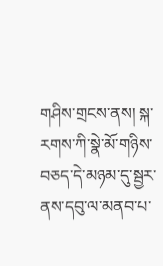གཤིས་གྲངས་ནས། སྐ་རགས་ཀི་སྣེ་མོ་གཉིས་བཅད་དེ་མཉམ་དུ་སྦྱར་ནས་དབུ་ལ་མནབ་པ་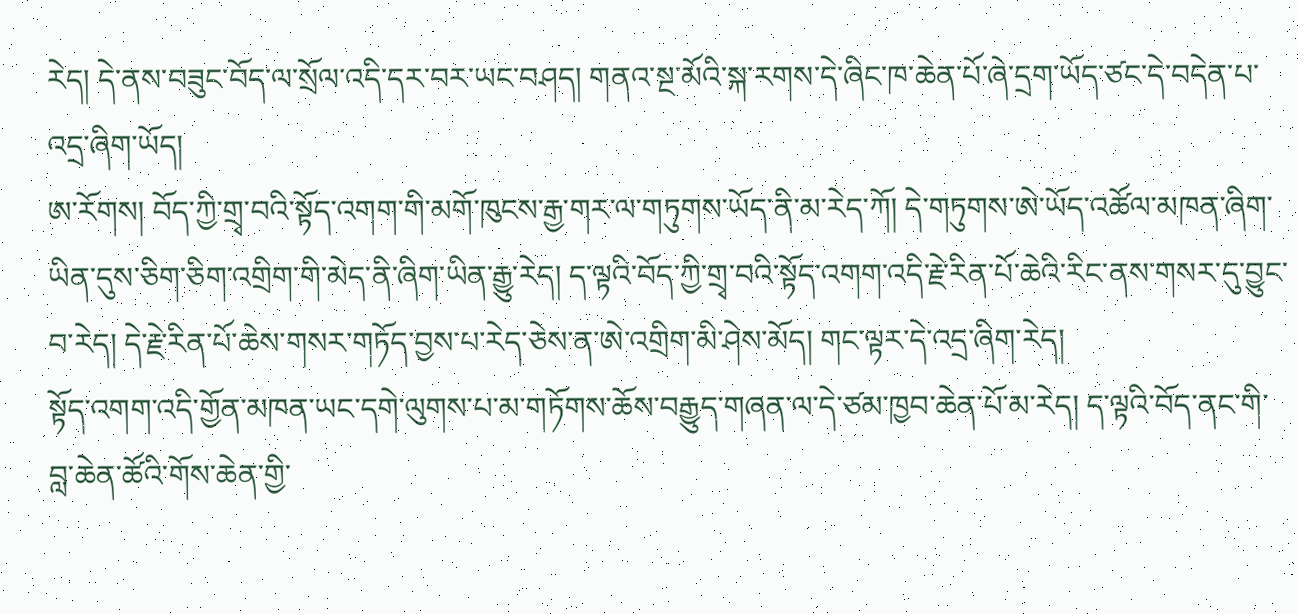རེད། དེ་ནས་བཟུང་བོད་ལ་སྲོལ་འདི་དར་བར་ཡང་བཤད། གནའ་སྔ་མོའི་སྐ་རགས་དེ་ཞིང་ཁ་ཆེན་པོ་ཞེ་དྲག་ཡོད་ཙང་དེ་བདེན་པ་འདྲ་ཞིག་ཡོད།
ཨ་རོགས། བོད་ཀྱི་གྲྭ་བའི་སྟོད་འགག་གི་མགོ་ཁུངས་རྒྱ་གར་ལ་གཏུགས་ཡོད་ནི་མ་རེད་ཀོ། དེ་གཏུགས་ཨེ་ཡོད་འཚོལ་མཁན་ཞིག་ཡིན་དུས་ཅིག་ཅིག་འགྲིག་གི་མེད་ནི་ཞིག་ཡིན་རྒྱུ་རེད། ད་ལྟའི་བོད་ཀྱི་གྲྭ་བའི་སྟོད་འགག་འདི་རྗེ་རིན་པོ་ཆེའི་རིང་ནས་གསར་དུ་བྱུང་བ་རེད། དེ་རྗེ་རིན་པོ་ཆེས་གསར་གཏོད་བྱས་པ་རེད་ཅེས་ན་ཨེ་འགྲིག་མི་ཤེས་མོད། གང་ལྟར་དེ་འདྲ་ཞིག་རེད།
སྟོད་འགག་འདི་གྱོན་མཁན་ཡང་དགེ་ལུགས་པ་མ་གཏོགས་ཆོས་བརྒྱུད་གཞན་ལ་དེ་ཙམ་ཁྱབ་ཆེན་པོ་མ་རེད། ད་ལྟའི་བོད་ནང་གི་བླ་ཆེན་ཚོའི་གོས་ཆེན་གྱི་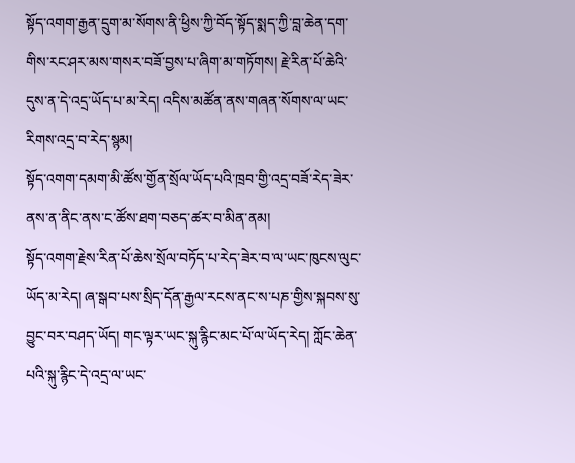སྟོད་འགག་རྒྱན་དྲུག་མ་སོགས་ནི་ཕྱིས་ཀྱི་བོད་སྟོད་སྨད་ཀྱི་བླ་ཆེན་དག་གིས་རང་ཤར་མས་གསར་བཟོ་བྱས་པ་ཞིག་མ་གཏོགས། རྗེ་རིན་པོ་ཆེའི་དུས་ན་དེ་འདྲ་ཡོད་པ་མ་རེད། འདིས་མཚོན་ནས་གཞན་སོགས་ལ་ཡང་རིགས་འདྲ་བ་རེད་སྙམ།
སྟོད་འགག་དམག་མི་ཚོས་གྱོན་སྲོལ་ཡོད་པའི་ཁྲབ་གྱི་འདྲ་བཟོ་རེད་ཟེར་ནས་ན་ནིང་ནས་ང་ཚོས་ཐག་བཅད་ཚར་བ་མིན་ནམ།
སྟོད་འགག་རྗེས་རིན་པོ་ཆེས་སྲོལ་བཏོད་པ་རེད་ཟེར་བ་ལ་ཡང་ཁུངས་ལུང་ཡོད་མ་རེད། ཞ་སྒབ་པས་སྲིད་དོན་རྒྱལ་རངས་ནང་ས་པཎ་གྱིས་སྐབས་སུ་བྱུང་བར་བཤད་ཡོད། གང་ལྟར་ཡང་སྐུ་རྙིང་མང་པོ་ལ་ཡོད་རེད། ཀློང་ཆེན་པའི་སྐུ་རྙིང་དེ་འདྲ་ལ་ཡང་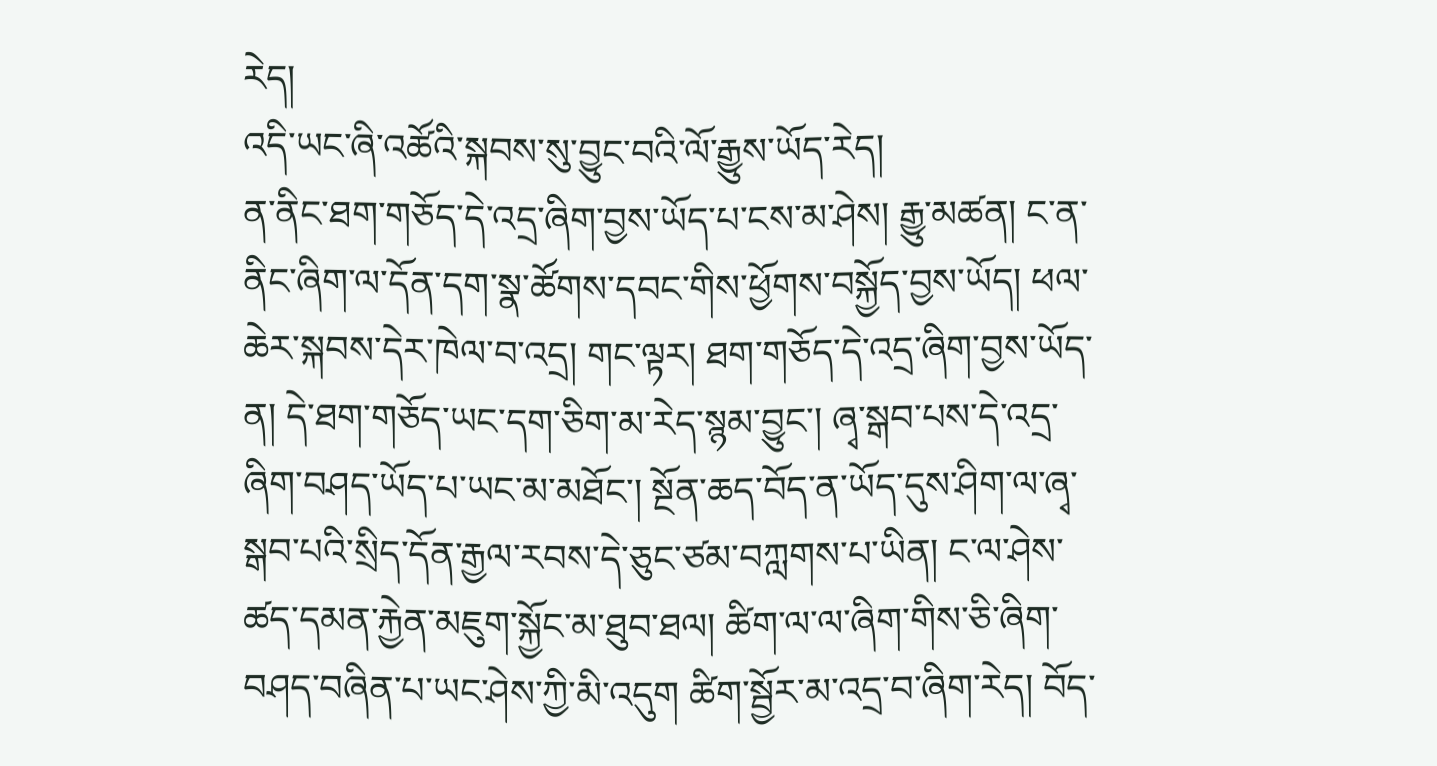རེད།
འདི་ཡང་ཞི་འཚོའི་སྐབས་སུ་བྱུང་བའི་ལོ་རྒྱུས་ཡོད་རེད།
ན་ནིང་ཐག་གཅོད་དེ་འདྲ་ཞིག་བྱས་ཡོད་པ་ངས་མ་ཤེས། རྒྱུ་མཚན། ང་ན་ནིང་ཞིག་ལ་དོན་དག་སྣ་ཚོགས་དབང་གིས་ཕྱོགས་བསྐྱོད་བྱས་ཡོད། ཕལ་ཆེར་སྐབས་དེར་ཁེལ་བ་འདྲ། གང་ལྟར། ཐག་གཅོད་དེ་འདྲ་ཞིག་བྱས་ཡོད་ན། དེ་ཐག་གཅོད་ཡང་དག་ཅིག་མ་རེད་སྙམ་བྱུང་། ཞྭ་སྒབ་པས་དེ་འདྲ་ཞིག་བཤད་ཡོད་པ་ཡང་མ་མཐོང་། སྔོན་ཆད་བོད་ན་ཡོད་དུས་ཤིག་ལ་ཞྭ་སྒབ་པའི་སྲིད་དོན་རྒྱལ་རབས་དེ་ཅུང་ཙམ་བཀླགས་པ་ཡིན། ང་ལ་ཤེས་ཚད་དམན་རྐྱེན་མཇུག་སྐྱོང་མ་ཐུབ་ཐལ། ཚིག་ལ་ལ་ཞིག་གིས་ཅི་ཞིག་བཤད་བཞིན་པ་ཡང་ཤེས་ཀྱི་མི་འདུག ཚིག་སྦྱོར་མ་འདྲ་བ་ཞིག་རེད། བོད་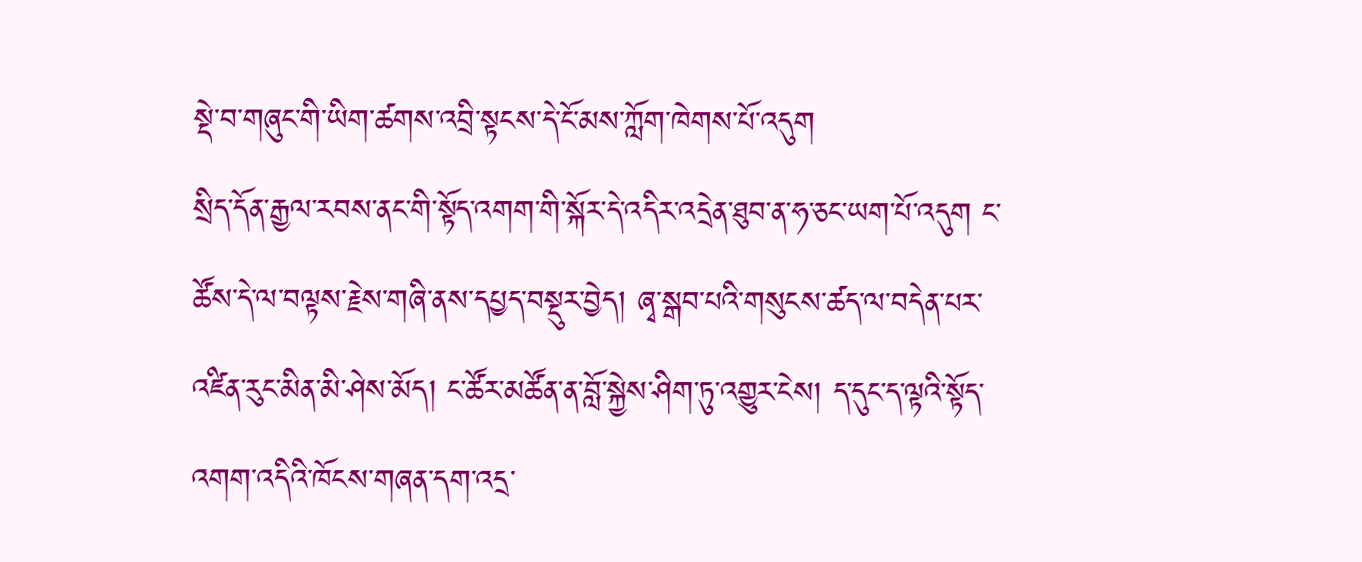སྡེ་བ་གཞུང་གི་ཡིག་ཚགས་འབྲི་སྟངས་དེ་ངོ་མས་ཀློག་ཁེགས་པོ་འདུག
སྲིད་དོན་རྒྱལ་རབས་ནང་གི་སྟོད་འགག་གི་སྐོར་དེ་འདིར་འདྲེན་ཐུབ་ན་ཧ་ཅང་ཡག་པོ་འདུག ང་ཚོས་དེ་ལ་བལྟས་རྗེས་གཞི་ནས་དཔྱད་བསྡུར་བྱེད། ཞྭ་སྒབ་པའི་གསུངས་ཚད་ལ་བདེན་པར་འཛིན་རུང་མིན་མི་ཤེས་མོད། ང་ཚོར་མཚོན་ན་བློ་སྐྱེས་ཤིག་ཏུ་འགྱུར་ངེས། ད་དུང་ད་ལྟའི་སྟོད་འགག་འདིའི་ཁོངས་གཞན་དག་འདྲ་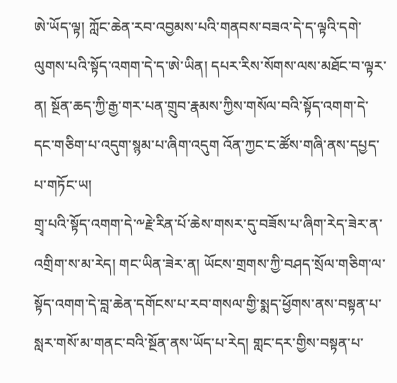ཨེ་ཡོད་ལྟ། ཀློང་ཆེན་རབ་འབྱམས་པའི་གནབས་བཟའ་དེ་ད་ལྟའི་དགེ་ལུགས་པའི་སྟོད་འགག་དེ་ད་ཨེ་ཡིན། དཔར་རིས་སོགས་ལས་མཐོང་བ་ལྟར་ན། སྔོན་ཆད་ཀྱི་རྒྱ་གར་པན་གྲུབ་རྣམས་ཀྱིས་གསོལ་བའི་སྟོད་འགག་དེ་དང་གཅིག་པ་འདུག་སྙམ་པ་ཞིག་འདུག འོན་ཀྱང་ང་ཚོས་གཞི་ནས་དཔྱད་པ་གཏོང་ཡ།
གྲྭ་པའི་སྟོད་འགག་དེ་༸རྗེ་རིན་པོ་ཆེས་གསར་དུ་བཟོས་པ་ཞིག་རེད་ཟེར་ན་འགྲིག་ས་མ་རེད། གང་ཡིན་ཟེར་ན། ཡོངས་གྲགས་ཀྱི་བཤད་སྲོལ་གཅིག་ལ་སྟོད་འགག་དེ་བླ་ཆེན་དགོངས་པ་རབ་གསལ་གྱི་སྨད་ཕྱོགས་ནས་བསྟན་པ་སླར་གསོ་མ་གནང་བའི་སྔོན་ནས་ཡོད་པ་རེད། གླང་དར་གྱིས་བསྟན་པ་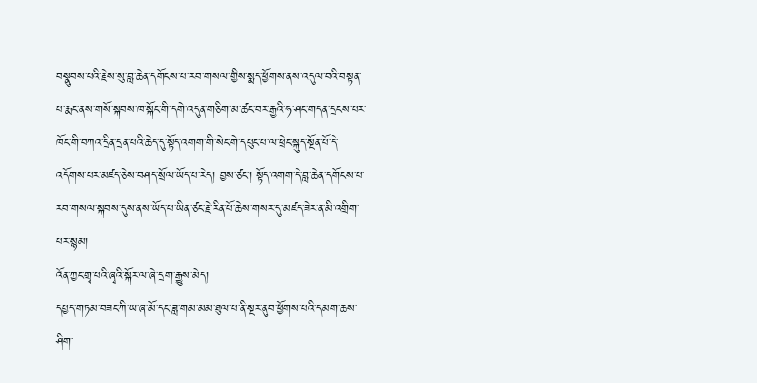བསྣུབས་པའི་རྗེས་སུ་བླ་ཆེན་དགོངས་པ་རབ་གསལ་གྱིས་སྨད་ཕྱོགས་ནས་འདུལ་བའི་བསྟན་པ་རྨང་ནས་གསོ་སྐབས་ཁ་སྐོང་གི་དགེ་འདུན་གཅིག་མ་ཚང་བར་རྒྱའི་ཧ་ཤང་གདན་དྲངས་པར་ཁོང་གི་བཀའ་དྲིན་དྲན་པའི་ཆེད་དུ་སྟོད་འགག་གི་སེང་གེ་དཔུང་པ་ལ་ཕྲེང་སྐུད་སྔོན་པོ་དེ་འདོགས་པར་མཛད་ཅེས་བཤད་སྲོལ་ཡོད་པ་རེད། བྱས་ཙང་། སྟོད་འགག་དེ་བླ་ཆེན་དགོངས་པ་རབ་གསལ་སྐབས་དུས་ནས་ཡོད་པ་ཡིན་ཙང་རྗེ་རིན་པོ་ཆེས་གསར་དུ་མཛད་ཟེར་ན་མི་འགྲིག་པར་སྙམ།
འོན་ཀྱང་གྲྭ་པའི་ཞྭའི་སྐོར་ལ་ཞེ་དྲག་རྒྱུས་མེད།
དཔྱད་གཏམ་བཟང་ཀི་ཡ་ཞ་མོ་དང་ཟླ་གམ་མམ་ཐུལ་པ་ནི་སྔར་ནུབ་ཕྱོགས་པའི་དམག་ཆས་ཤིག་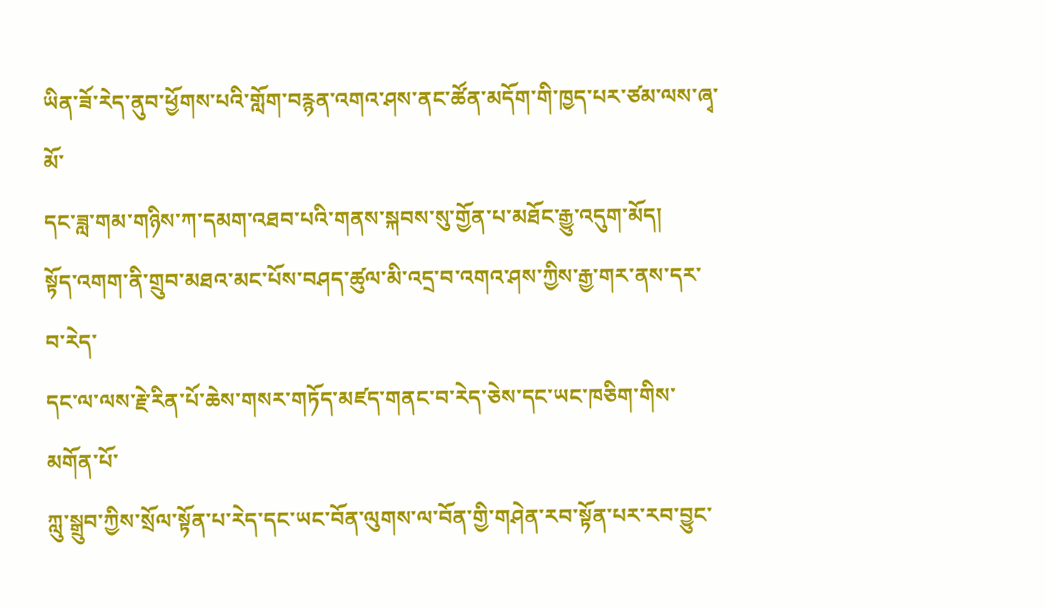ཡིན་ཟོ་རེད་ནུབ་ཕྱོགས་པའི་གློག་བརྙན་འགའ་ཤས་ནང་ཚོན་མདོག་གི་ཁྱད་པར་ཙམ་ལས་ཞྭ་མོ་
དང་ཟླ་གམ་གཉིས་ཀ་དམག་འཐབ་པའི་གནས་སྐབས་སུ་གྱོན་པ་མཐོང་རྒྱུ་འདུག་མོད།
སྟོད་འགག་ནི་གྲུབ་མཐའ་མང་པོས་བཤད་ཚུལ་མི་འདྲ་བ་འགའ་ཤས་ཀྱིས་རྒྱ་གར་ནས་དར་བ་རེད་
དང་ལ་ལས་རྗེ་རིན་པོ་ཆེས་གསར་གཏོད་མཛད་གནང་བ་རེད་ཅེས་དང་ཡང་ཁཅིག་གིས་མགོན་པོ་
ཀླུ་སྒྲུབ་ཀྱིས་སྲོལ་སྟོན་པ་རེད་དང་ཡང་བོན་ལུགས་ལ་བོན་གྱི་གཤེན་རབ་སྟོན་པར་རབ་བྱུང་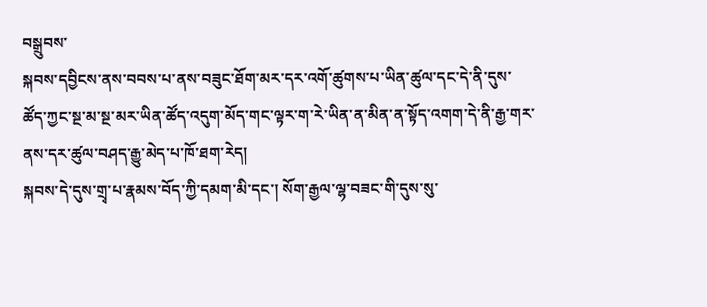བསྒྲུབས་
སྐབས་དབྱིངས་ནས་བབས་པ་ནས་བཟུང་ཐོག་མར་དར་འགོ་ཚུགས་པ་ཡིན་ཚུལ་དང་དེ་ནི་དུས་
ཚོད་ཀྱང་སྔ་མ་སྔ་མར་ཡིན་ཚོད་འདུག་མོད་གང་ལྟར་ག་རེ་ཡིན་ན་མིན་ན་སྟོད་འགག་དེ་ནི་རྒྱ་གར་
ནས་དར་ཚུལ་བཤད་རྒྱུ་མེད་པ་ཁོ་ཐག་རེད།
སྐབས་དེ་དུས་གྲྭ་པ་རྣམས་བོད་ཀྱི་དམག་མི་དང་། སོག་རྒྱལ་ལྷ་བཟང་གི་དུས་སུ་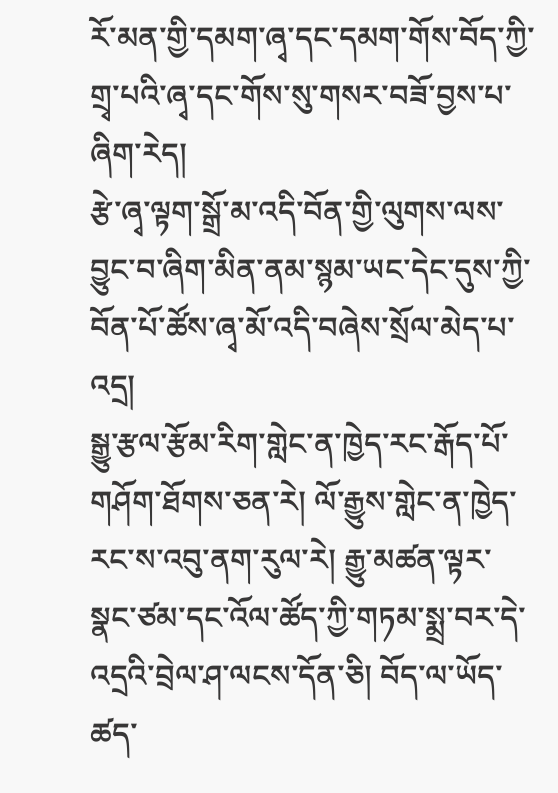རོ་མན་གྱི་དམག་ཞྭ་དང་དམག་གོས་བོད་ཀྱི་གྲྭ་པའི་ཞྭ་དང་གོས་སུ་གསར་བཟོ་བྱས་པ་ཞིག་རེད།
རྩེ་ཞྭ་ལྟག་སྒྲོ་མ་འདི་བོན་གྱི་ལུགས་ལས་བྱུང་བ་ཞིག་མིན་ནམ་སྙམ་ཡང་དེང་དུས་ཀྱི་བོན་པོ་ཚོས་ཞྭ་མོ་འདི་བཞེས་སྲོལ་མེད་པ་འདྲ།
སྒྱུ་རྩལ་རྩོམ་རིག་གླེང་ན་ཁྱེད་རང་རྒོད་པོ་གཤོག་ཐོགས་ཅན་རེ། ལོ་རྒྱུས་གླེང་ན་ཁྱེད་རང་ས་འབུ་ནག་རུལ་རེ། རྒྱུ་མཚན་ལྟར་སྣང་ཙམ་དང་འོལ་ཚོད་ཀྱི་གཏམ་སྨྲ་བར་དེ་འདྲའི་བྲེལ་ཤ་ལངས་དོན་ཅི། བོད་ལ་ཡོད་ཚད་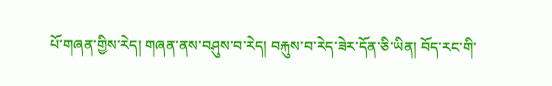པོ་གཞན་གྱིས་རེད། གཞན་ནས་བཤུས་བ་རེད། བརྐུས་བ་རེད་ཟེར་དོན་ཅི་ཡིན། བོད་རང་གི་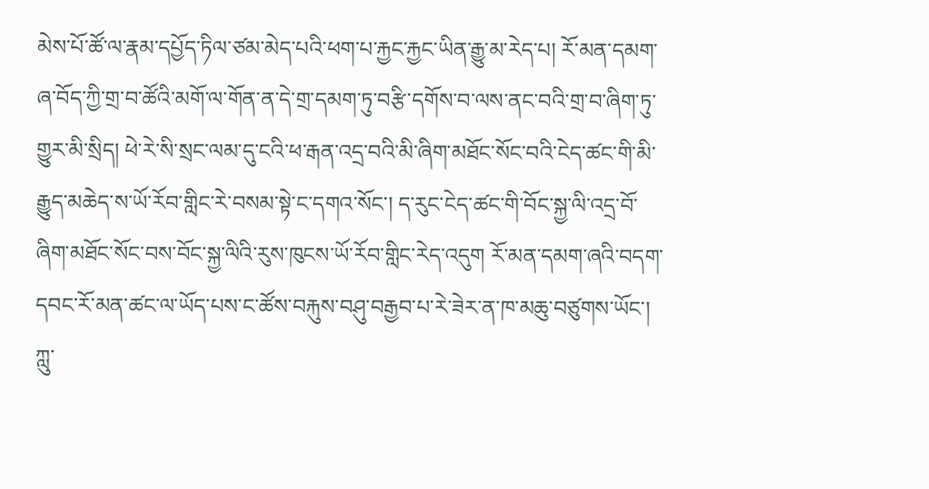མེས་པོ་ཚོ་ལ་རྣམ་དཔྱོད་ཏིལ་ཙམ་མེད་པའི་ཕག་པ་རྐྱང་རྐྱང་ཡིན་རྒྱུ་མ་རེད་པ། རོ་མན་དམག་ཞ་བོད་ཀྱི་གྲ་བ་ཚོའི་མགོ་ལ་གོན་ན་དེ་གྲ་དམག་ཏུ་བརྩི་དགོས་བ་ལས་ནང་བའི་གྲ་བ་ཞིག་ཏུ་གྱུར་མི་སྲིད། ཕེ་རེ་སི་སྲང་ལམ་དུ་ངའི་ཕ་རྒན་འདྲ་བའི་མི་ཞིག་མཐོང་སོང་བའི་ངེད་ཚང་གི་མི་རྒྱུད་མཆེད་ས་ཡོ་རོབ་གླིང་རེ་བསམ་སྟེ་ང་དགའ་སོང་། ད་རུང་ངེད་ཚང་གི་བོང་སྐྱ་ལི་འདྲ་བོ་ཞིག་མཐོང་སོང་བས་བོང་སྐྱ་ལིའི་རུས་ཁུངས་ཡོ་རོབ་གླིང་རེད་འདུག རོ་མན་དམག་ཞའི་བདག་དབང་རོ་མན་ཚང་ལ་ཡོད་པས་ང་ཚོས་བརྐུས་བཤུ་བརྒྱབ་པ་རེ་ཟེར་ན་ཁ་མཆུ་བཙུགས་ཡོང་།
ཀླུ་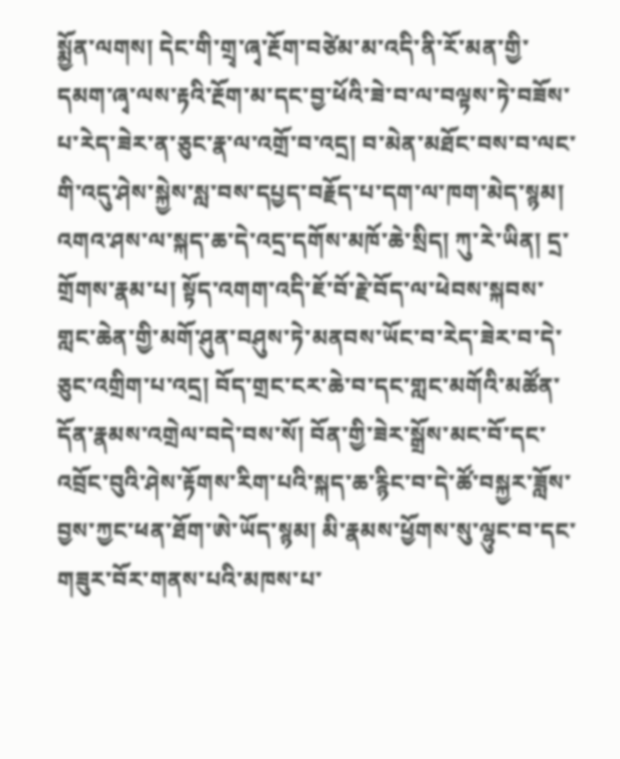སྨྱོན་ལགས། དེང་གི་གྲྭ་ཞྭ་རྔོག་བཙེམ་མ་འདི་ནི་རོ་མན་གྱི་དམག་ཞྭ་ལས་རྟའི་རྔོག་མ་དང་བྱ་ཕོའི་ཟེ་བ་ལ་བལྟས་ཏེ་བཟོས་པ་རེད་ཟེར་ན་ཅུང་རྣ་ལ་འགྲོ་བ་འདྲ། བ་མེན་མཐོང་བས་བ་ལང་གི་འདུ་ཤེས་སྐྱེས་སླ་བས་དཔྱད་བརྗོད་པ་དག་ལ་ཁག་མེད་སྙམ། འགའ་ཤས་ལ་སྐད་ཆ་དེ་འདྲ་དགོས་མཁོ་ཆེ་སྲིད། ཀུ་རེ་ཡིན། དྲ་གྲོགས་རྣམ་པ། སྟོད་འགག་འདི་ཇོ་བོ་རྗེ་བོད་ལ་ཕེབས་སྐབས་གླང་ཆེན་གྱི་མགོ་ཤུན་བཤུས་ཏེ་མནབས་ཡོང་བ་རེད་ཟེར་བ་དེ་ཅུང་འགྲིག་པ་འདྲ། བོད་གྲང་ངར་ཆེ་བ་དང་གླང་མགོའི་མཚོན་དོན་རྣམས་འགྲེལ་བདེ་བས་སོ། བོན་གྱི་ཟེར་སྒྲོས་མང་བོ་དང་འབྲོང་བུའི་ཤེས་རྟོགས་རིག་པའི་སྐད་ཆ་རྙིང་བ་དེ་ཚོ་བསྐྱར་ཟློས་བྱས་ཀྱང་ཕན་ཐོག་ཨེ་ཡོད་སྙམ། མི་རྣམས་ཕྱོགས་སུ་ལྷུང་བ་དང་གཟུར་བོར་གནས་པའི་མཁས་པ་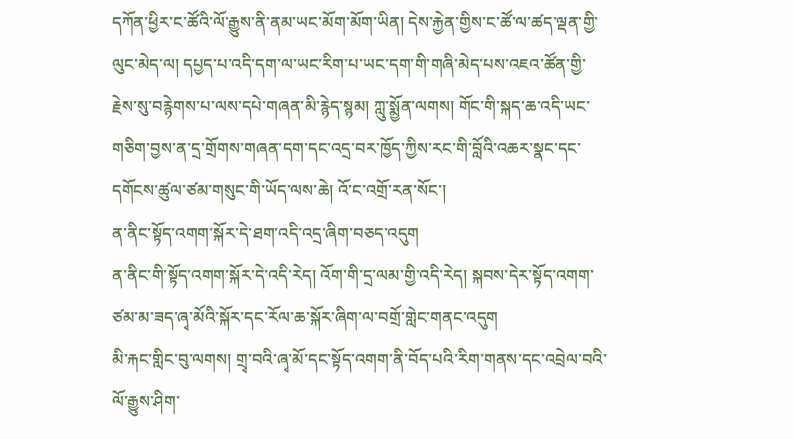དཀོན་ཕྱིར་ང་ཚོའི་ལོ་རྒྱུས་ནི་ནམ་ཡང་མོག་མོག་ཡིན། དེས་རྐྱེན་གྱིས་ང་ཚོ་ལ་ཚད་ལྡན་གྱི་ལུང་མེད་ལ། དཔྱད་པ་འདི་དག་ལ་ཡང་རིག་པ་ཡང་དག་གི་གཞི་མེད་པས་འཇའ་ཚོན་གྱི་རྗེས་སུ་བརྙེགས་པ་ལས་དཔེ་གཞན་མི་རྙེད་སྙམ། ཀླུ་སྨྱོན་ལགས། གོང་གི་སྐད་ཆ་འདི་ཡང་གཅིག་བྱས་ན་དྲ་གྲོགས་གཞན་དག་དང་འདྲ་བར་ཁྱོད་ཀྱིས་རང་གི་བློའི་འཆར་སྣང་དང་དགོངས་ཚུལ་ཙམ་གསུང་གི་ཡོད་ལས་ཆེ། འོ་ང་འགྲོ་རན་སོང་།
ན་ནིང་སྟོད་འགག་སྐོར་དེ་ཐག་འདི་འདྲ་ཞིག་བཅད་འདུག
ན་ནིང་གི་སྟོད་འགག་སྐོར་དེ་འདི་རེད། འོག་གི་དྲ་ལམ་གྱི་འདི་རེད། སྐབས་དེར་སྟོད་འགག་ཙམ་མ་ཟད་ཞྭ་མོའི་སྐོར་དང་རོལ་ཆ་སྐོར་ཞིག་ལ་བགྲོ་གླེང་གནང་འདུག
མི་རྐང་གླིང་བུ་ལགས། གྲྭ་བའི་ཞྭ་མོ་དང་སྟོད་འགག་ནི་བོད་པའི་རིག་གནས་དང་འབྲེལ་བའི་ལོ་རྒྱུས་ཤིག་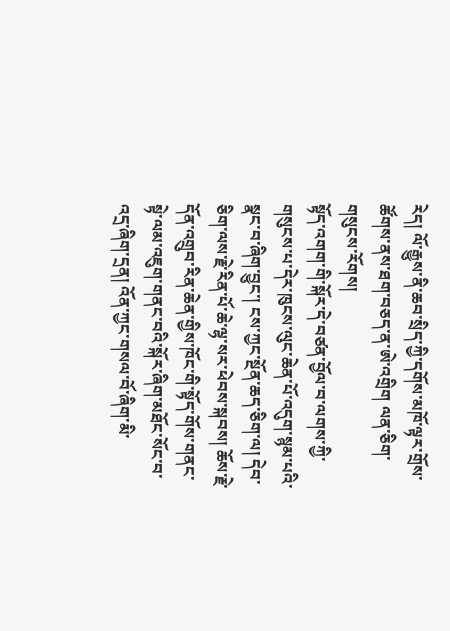རེད། ལོ་རྒྱུས་ནི་ཆབ་སྲིད་ཀྱི་དགོས་མཁོ་ལྟར་གྲོས་ཚོགས་ནས་ཐག་བཅད་ན་ཨེ་འགྲིག ལན་ཅིག་གསུངས་རོགས།
སྟོད་འགག་གི་སྐོར་དེ་བཙན་བྱོལ་བ་ལགས་ཀྱི་གསུངས་པ་དེར་ཁུངས་ལུང་ཆེན་པོ་འདུག་སྙམ་པའི་སྣང་བ་ཞིག་བྱུང་། ངས་ཀྱང་སྔོན་ཆད་ཅིག་ལ། དེབ་ཅིག་ལས་རྗེ་རིན་པོ་ཆེ་ལྷ་སར་ཕེབས་སྐབས། ཆོས་རྗེ་དོན་འགྲུབ་རིན་ཆེན་གྱིས་ཁོང་གི་སྟོད་གོས་གནང་སྟེ་ལམ་འཇུག་གནང་བའི་སྐོར་ཞིག་མཐོང་སོང་བ་འདྲ་ཞིག་དྲན། འོན་ཀྱང་གསལ་བོ་ཞིག་མི་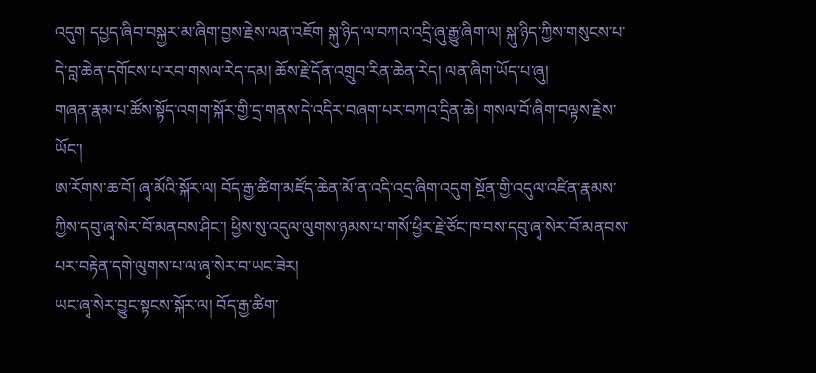འདུག དཔྱད་ཞིབ་བསྐྱར་མ་ཞིག་བྱས་རྗེས་ལན་འཇོག སྐུ་ཉིད་ལ་བཀའ་འདྲི་ཞུ་རྒྱུ་ཞིག་ལ། སྐུ་ཉིད་ཀྱིས་གསུངས་པ་དེ་བླ་ཆེན་དགོངས་པ་རབ་གསལ་རེད་དམ། ཆོས་རྗེ་དོན་འགྲུབ་རིན་ཆེན་རེད། ལན་ཞིག་ཡོད་པ་ཞུ།
གཞན་རྣམ་པ་ཚོས་སྟོད་འགག་སྐོར་གྱི་དྲ་གནས་དེ་འདིར་བཞག་པར་བཀའ་དྲིན་ཆེ། གསལ་བོ་ཞིག་བལྟས་རྗེས་ཡོང་།
ཨ་རོགས་ཆ་བོ། ཞྭ་མོའི་སྐོར་ལ། བོད་རྒྱ་ཚིག་མཛོད་ཆེན་མོ་ན་འདི་འདྲ་ཞིག་འདུག སྔོན་གྱི་འདུལ་འཛིན་རྣམས་ཀྱིས་དབུ་ཞྭ་སེར་བོ་མནབས་ཤིང་། ཕྱིས་སུ་འདུལ་ལུགས་ཉམས་པ་གསོ་ཕྱིར་རྗེ་ཙོང་ཁ་བས་དབུ་ཞྭ་སེར་བོ་མནབས་པར་བརྟེན་དགེ་ལུགས་པ་ལ་ཞྭ་སེར་བ་ཡང་ཟེར།
ཡང་ཞྭ་སེར་བྱུང་སྟངས་སྐོར་ལ། བོད་རྒྱ་ཚིག་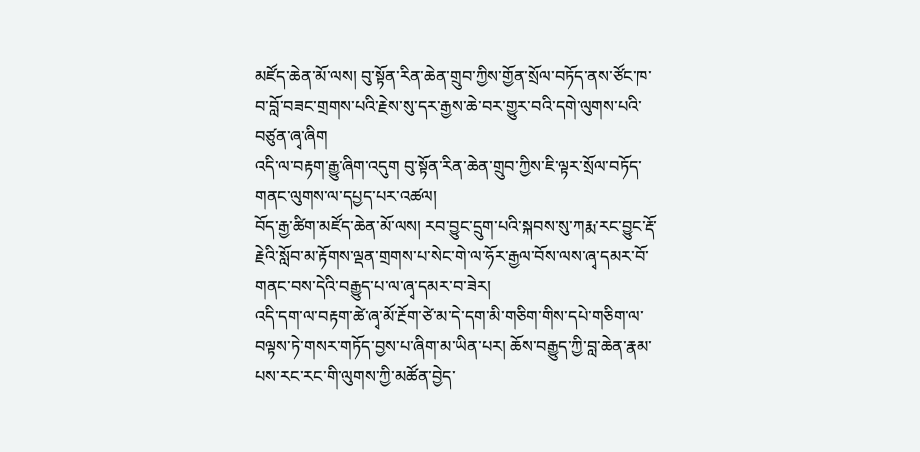མཛོད་ཆེན་མོ་ལས། བུ་སྟོན་རིན་ཆེན་གྲུབ་ཀྱིས་གྱོན་སྲོལ་བཏོད་ནས་ཙོང་ཁ་བ་བློ་བཟང་གྲགས་པའི་རྗེས་སུ་དར་རྒྱས་ཆེ་བར་གྱུར་བའི་དགེ་ལུགས་པའི་བཙུན་ཞྭ་ཞིག
འདི་ལ་བརྟག་རྒྱུ་ཞིག་འདུག བུ་སྟོན་རིན་ཆེན་གྲུབ་ཀྱིས་ཇི་ལྟར་སྲོལ་བཏོད་གནང་ལུགས་ལ་དཔྱད་པར་འཚལ།
བོད་རྒྱ་ཚིག་མཛོད་ཆེན་མོ་ལས། རབ་བྱུང་དྲུག་པའི་སྐབས་སུ་ཀརྨ་རང་བྱུང་རྡོ་རྗེའི་སློབ་མ་རྟོགས་ལྡན་གྲགས་པ་སེང་གེ་ལ་ཧོར་རྒྱལ་བོས་ལས་ཞྭ་དམར་བོ་གནང་བས་དེའི་བརྒྱུད་པ་ལ་ཞྭ་དམར་བ་ཟེར།
འདི་དག་ལ་བརྟག་ཚེ་ཞྭ་མོ་རྔོག་ཙེ་མ་དེ་དག་མི་གཅིག་གིས་དཔེ་གཅིག་ལ་བལྟས་ཏེ་གསར་གཏོད་བྱས་པ་ཞིག་མ་ཡིན་པར། ཆོས་བརྒྱུད་ཀྱི་བླ་ཆེན་རྣམ་པས་རང་རང་གི་ལུགས་ཀྱི་མཚོན་བྱེད་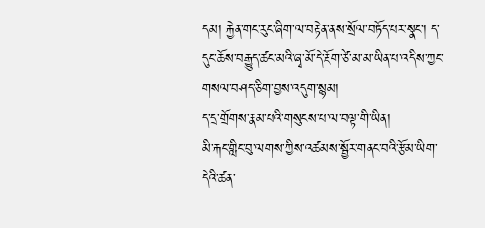དམ། རྐྱེན་གང་རུང་ཞིག་ལ་བརྟེན་ནས་སྲོལ་བཏོད་པར་སྣང་། ད་དུང་ཆོས་བརྒྱུད་ཚང་མའི་ཞྭ་མོ་དེ་རྔོག་ཙེ་མ་མ་ཡིན་པ་འདིས་ཀྱང་གསལ་བཤད་ཅིག་བྱས་འདུག་སྙམ།
ད་དྲ་གྲོགས་རྣམ་པའི་གསུངས་པ་ལ་བལྟ་གི་ཡིན།
མི་རྐང་གླིང་བུ་ལགས་ཀྱིས་འཚམས་སྦྱོར་གནང་བའི་རྩོམ་ཡིག་དེའི་ཚན་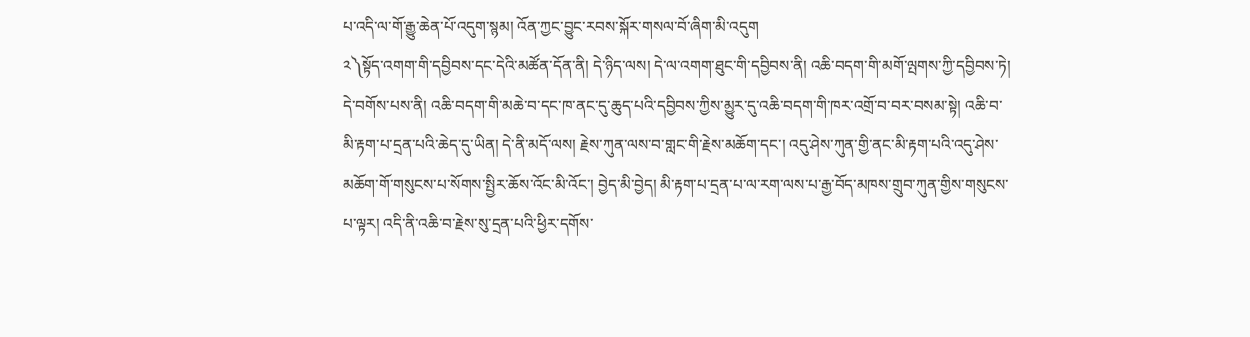པ་འདི་ལ་གོ་རྒྱུ་ཆེན་པོ་འདུག་སྙམ། འོན་ཀྱང་བྱུང་རབས་སྐོར་གསལ་བོ་ཞིག་མི་འདུག
༢༽སྟོད་འགག་གི་དབྱིབས་དང་དེའི་མཚོན་དོན་ནི། དེ་ཉིད་ལས། དེ་ལ་འགག་ཐུང་གི་དབྱིབས་ནི། འཆི་བདག་གི་མགོ་ལྤགས་ཀྱི་དབྱིབས་ཏེ། དེ་བགོས་པས་ནི། འཆི་བདག་གི་མཆེ་བ་དང་ཁ་ནང་དུ་ཆུད་པའི་དབྱིབས་ཀྱིས་མྱུར་དུ་འཆི་བདག་གི་ཁར་འགྲོ་བ་བར་བསམ་སྟེ། འཆི་བ་མི་རྟག་པ་དྲན་པའི་ཆེད་དུ་ཡིན། དེ་ནི་མདོ་ལས། རྗེས་ཀུན་ལས་བ་གླང་གི་རྗེས་མཆོག་དང་། འདུ་ཤེས་ཀུན་གྱི་ནང་མི་རྟག་པའི་འདུ་ཤེས་མཆོག་གོ་གསུངས་པ་སོགས་སྤྱིར་ཆོས་འོང་མི་འོང་། བྱེད་མི་བྱེད། མི་རྟག་པ་དྲན་པ་ལ་རག་ལས་པ་རྒྱ་བོད་མཁས་གྲུབ་ཀུན་གྱིས་གསུངས་པ་ལྟར། འདི་ནི་འཆི་བ་རྗེས་སུ་དྲན་པའི་ཕྱིར་དགོས་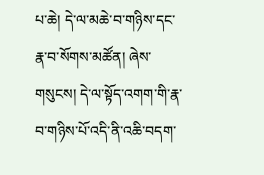པ་ཆེ། དེ་ལ་མཆེ་བ་གཉིས་དང་རྣ་བ་སོགས་མཚོན། ཞེས་གསུངས། དེ་ལ་སྟོད་འགག་གི་རྣ་བ་གཉིས་པོ་འདི་ནི་འཆི་བདག་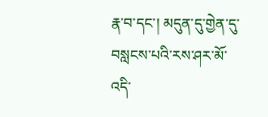རྣ་བ་དང་། མདུན་དུ་གྱེན་དུ་བསླངས་པའི་རས་ཤར་མོ་འདི་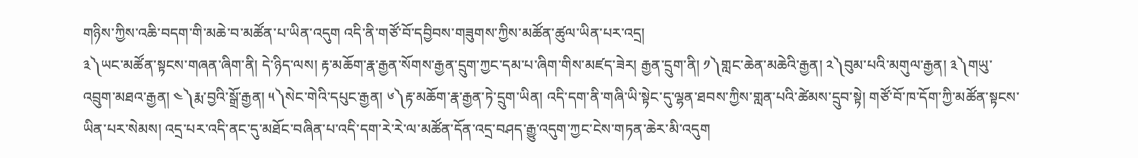གཉིས་ཀྱིས་འཆི་བདག་གི་མཆེ་བ་མཚོན་པ་ཡིན་འདུག འདི་ནི་གཙོ་བོ་དབྱིབས་གཟུགས་ཀྱིས་མཚོན་ཚུལ་ཡིན་པར་འདྲ།
༣༽ཡང་མཚོན་སྟངས་གཞན་ཞིག་ནི། དེ་ཉིད་ལས། རྟ་མཆོག་རྣ་རྒྱན་སོགས་རྒྱན་དྲུག་ཀྱང་དམ་པ་ཞིག་གིས་མཛད་ཟེར། རྒྱན་དྲུག་ནི། ༡༽གླང་ཆེན་མཆེའི་རྒྱན། ༢༽བུམ་པའི་མགུལ་རྒྱན། ༣༽གཡུ་འབྲུག་མཐའ་རྒྱན། ༤༽རྨ་བྱའི་སྒྲོ་རྒྱན། ༥༽སེང་གེའི་དཔུང་རྒྱན། ༦༽རྟ་མཆོག་རྣ་རྒྱན་ཏེ་དྲུག་ཡིན། འདི་དག་ནི་གཞི་ཡི་སྟེང་དུ་ལྷན་ཐབས་ཀྱིས་གླན་པའི་ཚེམས་དྲུབ་སྟེ། གཙོ་བོ་ཁ་དོག་ཀྱི་མཚོན་སྟངས་ཡིན་པར་སེམས། འདྲ་པར་འདི་ནང་དུ་མཐོང་བཞིན་པ་འདི་དག་རེ་རེ་ལ་མཚོན་དོན་འདྲ་བཤད་རྒྱུ་འདུག་ཀྱང་ངེས་གཏན་ཆེར་མི་འདུག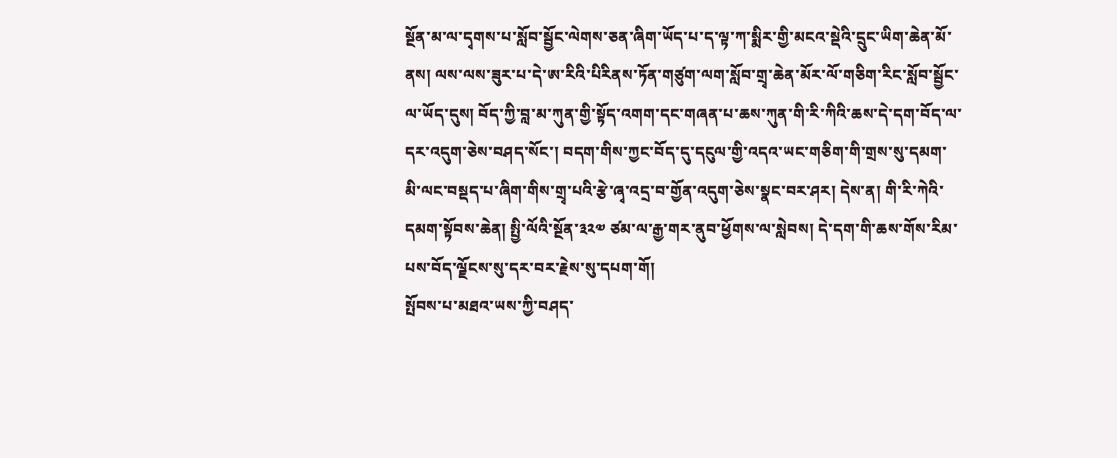སྔོན་མ་ལ་དྭགས་པ་སློབ་སྦྱོང་ལེགས་ཅན་ཞིག་ཡོད་པ་ད་ལྟ་ཀ་སྨིར་གྱི་མངའ་སྡེའི་དྲུང་ཡིག་ཆེན་མོ་ནས། ལས་ལས་ཟུར་པ་དེ་ཨ་རིའི་པིརིནས་ཏོན་གཙུག་ལག་སློབ་གྲྭ་ཆེན་མོར་ལོ་གཅིག་རིང་སློབ་སྦྱོང་ལ་ཡོད་དུས། བོད་ཀྱི་བླ་མ་ཀུན་གྱི་སྟོད་འགག་དང་གཞན་པ་ཆས་ཀུན་གི་རི་ཀིའི་ཆས་དེ་དག་བོད་ལ་དར་འདུག་ཅེས་བཤད་སོང་། བདག་གིས་ཀྱང་བོད་དུ་དངུལ་གྱི་འདའ་ཡང་གཅིག་གི་གྲས་སུ་དམག་མི་ལང་བསྡད་པ་ཞིག་གིས་གྲྭ་པའི་རྩེ་ཞྭ་འདྲ་བ་གྱོན་འདུག་ཅེས་སྣང་བར་ཤར། དེས་ན། གི་རི་ཀེའི་དམག་སྟོབས་ཆེན། སྤྱི་ལོའི་སྔོན་༣༢༧ ཙམ་ལ་རྒྱ་གར་ནུབ་ཕྱོགས་ལ་སླེབས། དེ་དག་གི་ཆས་གོས་རིམ་པས་བོད་ལྗོངས་སུ་དར་བར་རྗེས་སུ་དཔག་གོ།
སྤོབས་པ་མཐའ་ཡས་ཀྱི་བཤད་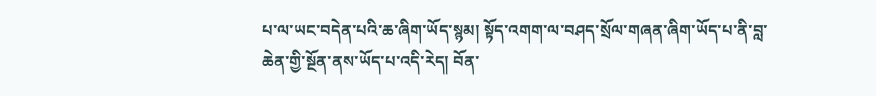པ་ལ་ཡང་བདེན་པའི་ཆ་ཞིག་ཡོད་སྙམ། སྟོད་འགག་ལ་བཤད་སྲོལ་གཞན་ཞིག་ཡོད་པ་ནི་བླ་ཆེན་གྱི་སྔོན་ནས་ཡོད་པ་འདི་རེད། བོན་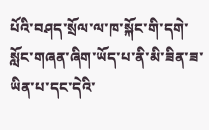པོའི་བཤད་སྲོལ་ལ་ཁ་སྐོང་གི་དགེ་སློང་གཞན་ཞིག་ཡོད་པ་ནི་མི་ཟིན་ཟ་ཡིན་པ་དང་དེའི་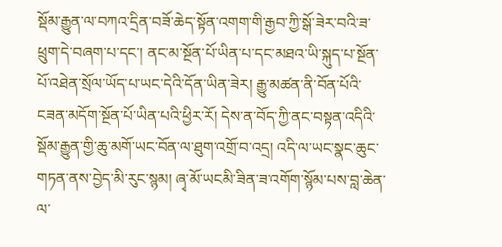སྡོམ་རྒྱུན་ལ་བཀའ་དྲིན་བཟོ་ཆེད་སྟོན་འགག་གི་རྒྱབ་ཀྱི་སྒོ་ཟེར་བའི་ཟ་ཕྲུག་དེ་བཞག་པ་དང་། ནང་མ་སྔོན་པོ་ཡིན་པ་དང་མཐའ་ཡི་སྐུད་པ་སྔོན་པོ་འཐེན་སྲོལ་ཡོད་པ་ཡང་དེའི་དོན་ཡིན་ཟེར། རྒྱུ་མཚན་ནི་བོན་པོའི་ངཟན་མདོག་སྔོན་པོ་ཡིན་པའི་ཕྱིར་རོ། དེས་ན་བོད་ཀྱི་ནང་བསྟན་འདིའི་སྡོམ་རྒྱུན་གྱི་ཆུ་མགོ་ཡང་བོན་ལ་ཐུག་འགྲོ་བ་འདྲ། འདི་ལ་ཡང་སྣང་ཆུང་གཏན་ནས་བྱེད་མི་རུང་སྙམ། ཞྭ་མོ་ཡངམི་ཟིན་ཟ་འགོག་སྙོམ་པས་བླ་ཆེན་ལ་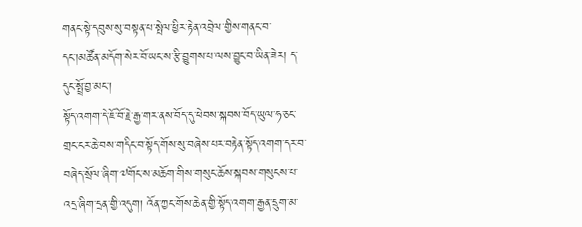གནང་སྟེ་དབུས་སུ་བསྟན་པ་སྤེལ་ཕྱིར་རྟེན་འབྲེལ་གྱིས་གནང་བ་དང་།མཚོན་མདོག་སེར་བོ་ཡང་ས་རྩི་བྱུགས་པ་ལས་བྱུང་བ་ཡིན་ཟེར། ད་དུང་སྤྲོ་བྱ་མང་།
སྟོད་འགག་དེ་ཇོ་བོ་རྗེ་རྒྱ་གར་ནས་བོད་དུ་ཕེབས་སྐབས་བོད་ཡུལ་ཧ་ཅང་གྲང་ངར་ཆེ་བས་གདིང་བ་སྟོད་གོས་སུ་བཞེས་པར་བརྟེན་སྟོད་འགག་དར་བ་བཞེད་སྲོལ་ཞིག་༧གོང་ས་མཆོག་གིས་གསུང་ཆོས་སྐབས་གསུངས་པ་འདྲ་ཞིག་དྲན་གྱི་འདུག། འོན་ཀྱང་གོས་ཆེན་གྱི་སྟོད་འགག་རྒྱན་དྲུག་མ་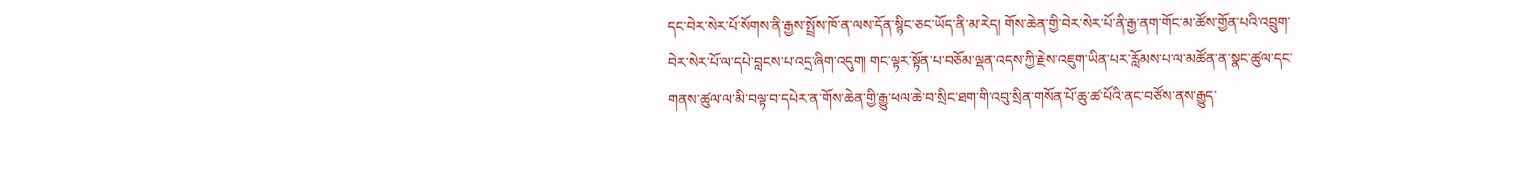དང་བེར་སེར་པོ་སོགས་ནི་རྒྱས་སྤྲོས་ཁོ་ན་ལས་དོན་སྙིང་ཅང་ཡོད་ནི་མ་རེད། གོས་ཆེན་གྱི་བེར་སེར་པོ་ནི་རྒྱ་ནག་གོང་མ་ཚོས་གྱོན་པའི་འབྲུག་བེར་སེར་པོ་ལ་དཔེ་བླངས་པ་འདྲ་ཞིག་འདུག། གང་ལྟར་སྟོན་པ་བཅོམ་ལྡན་འདས་ཀྱི་རྗེས་འཇུག་ཡིན་པར་རློམས་པ་ལ་མཚོན་ན་སྣང་ཚུལ་དང་གནས་ཚུལ་ལ་མི་བལྟ་བ་དཔེར་ན་གོས་ཆེན་གྱི་རྒྱུ་ཕལ་ཆེ་བ་སྲིང་ཐག་གི་འབུ་སྲིན་གསོན་པོ་ཆུ་ཚ་པོའི་ནང་བཙོས་ནས་རྒྱུད་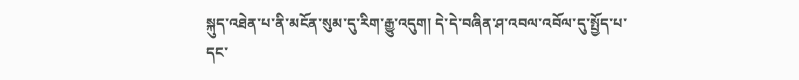སྐུད་འཐེན་པ་ནི་མངོན་སུམ་དུ་རིག་རྒྱུ་འདུག། དེ་དེ་བཞིན་ཤ་འབལ་འབོལ་དུ་སྤྱོད་པ་དང་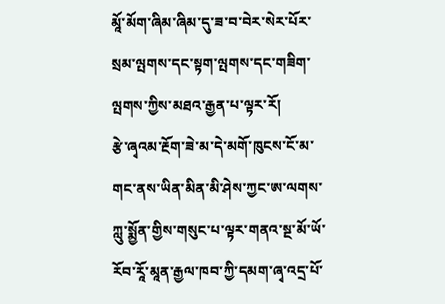མཱོ་མོག་ཞིམ་ཞིམ་དུ་ཟ་བ་བེར་སེར་པོར་སྲམ་ལྤགས་དང་སྟག་ལྤགས་དང་གཟིག་ལྤགས་ཀྱིས་མཐའ་རྒྱན་པ་ལྟར་རོ།
རྩེ་ཞྭའམ་རྔོག་ཟེ་མ་དེ་མགོ་ཁུངས་ངོ་མ་གང་ནས་ཡིན་མིན་མི་ཤེས་ཀྱང་ཨ་ལགས་ཀླུ་སྨྱོན་གྱིས་གསུང་པ་ལྟར་གནའ་སྔ་མོ་ཡོ་རོབ་རཱོ་མཱན་རྒྱལ་ཁབ་ཀྱི་དམག་ཞྭ་འདྲ་པོ་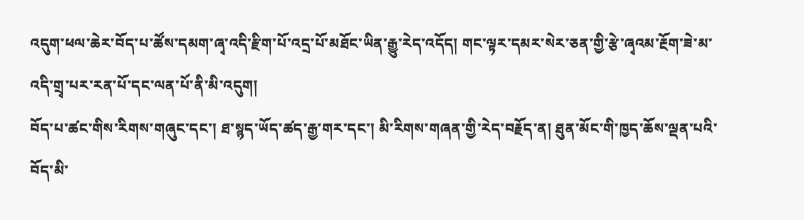འདུག་ཕལ་ཆེར་བོད་པ་ཚོས་དམག་ཞྭ་འདི་རྫིག་པོ་འདྲ་པོ་མཐོང་ཡིན་རྒྱུ་རེད་འདོད། གང་ལྟར་དམར་སེར་ཅན་གྱི་རྩེ་ཞྭའམ་རྔོག་ཟེ་མ་འདི་གྲྭ་པར་རན་པོ་དང་ལན་པོ་ནི་མི་འདུག།
བོད་པ་ཚང་གིས་རིགས་གཞུང་དང་། ཐ་སྙད་ཡོད་ཚད་རྒྱ་གར་དང་། མི་རིགས་གཞན་གྱི་རེད་བརྗོད་ན། ཐུན་མོང་གི་ཁྱད་ཆོས་ལྡན་པའི་བོད་མི་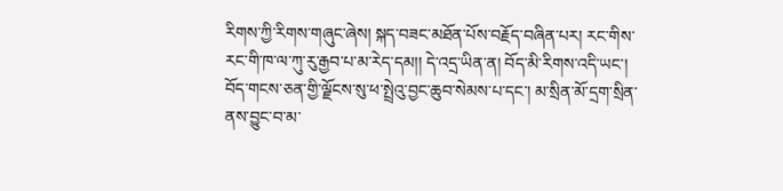རིགས་ཀྱི་རིགས་གཞུང་ཞེས། སྐད་བཟང་མཐོན་པོས་བརྗོད་བཞིན་པར། རང་གིས་རང་གི་ཁ་ལ་ཀུ་རུ་རྒྱབ་པ་མ་རེད་དམ།། དེ་འདྲ་ཡིན་ན། བོད་མི་རིགས་འདི་ཡང་། བོད་གངས་ཅན་གྱི་ལྗོངས་སུ་ཕ་སྤྲེའུ་བྱང་ཆུབ་སེམས་པ་དང་། མ་སྲིན་མོ་དྲག་སྲིན་ནས་བྱུང་བ་མ་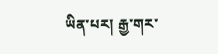ཡིན་པར། རྒྱ་གར་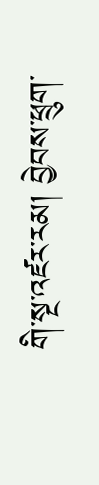གི་སྔ་འཛར་རམ། བྱེབས་ཕྲུག་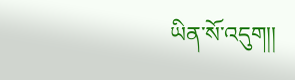ཡིན་སོ་འདུག།།